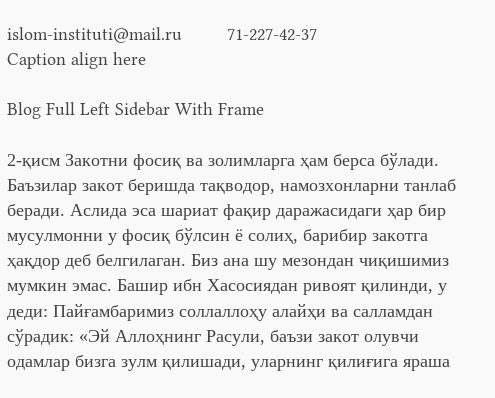islom-instituti@mail.ru         71-227-42-37
Caption align here

Blog Full Left Sidebar With Frame

2-қисм Закотни фосиқ ва золимларга ҳам берса бўлади. Баъзилар закот беришда тақводор, намозхонларни танлаб беради. Аслида эса шариат фақир даражасидаги ҳар бир мусулмонни у фосиқ бўлсин ё солиҳ, барибир закотга ҳақдор деб белгилаган. Биз ана шу мезондан чиқишимиз мумкин эмас. Башир ибн Хасосиядан ривоят қилинди, у деди: Пайғамбаримиз соллаллоҳу алайҳи ва салламдан сўрадик: «Эй Аллоҳнинг Расули, баъзи закот олувчи одамлар бизга зулм қилишади, уларнинг қилиғига яраша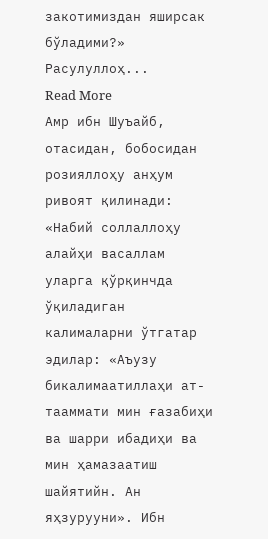закотимиздан яширсак бўладими?» Расулуллоҳ...
Read More
Амр ибн Шуъайб, отасидан, бобосидан розияллоҳу анҳум ривоят қилинади: «Набий соллаллоҳу алайҳи васаллам уларга қўрқинчда ўқиладиган калималарни ўтгатар эдилар: «Аъузу бикалимаатиллаҳи ат-тааммати мин ғазабиҳи ва шарри ибадиҳи ва мин ҳамазаатиш шайятийн. Ан яҳзурууни». Ибн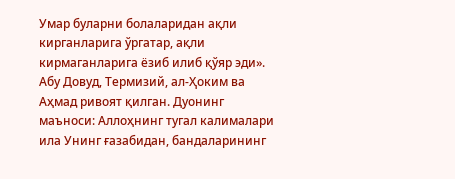Умар буларни болаларидан ақли кирганларига ўргатар, ақли кирмаганларига ёзиб илиб қўяр эди». Абу Довуд, Термизий, ал-Ҳоким ва Аҳмад ривоят қилган. Дуонинг маъноси: Аллоҳнинг тугал калималари ила Унинг ғазабидан, бандаларининг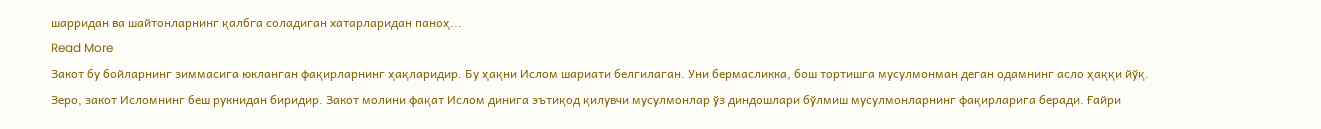шарридан ва шайтонларнинг қалбга соладиган хатарларидан паноҳ...
Read More
Закот бу бойларнинг зиммасига юкланган фақирларнинг ҳақларидир. Бу ҳақни Ислом шариати белгилаган. Уни бермасликка, бош тортишга мусулмонман деган одамнинг асло ҳаққи йўқ. Зеро, закот Исломнинг беш рукнидан биридир. Закот молини фақат Ислом динига эътиқод қилувчи мусулмонлар ўз диндошлари бўлмиш мусулмонларнинг фақирларига беради. Ғайри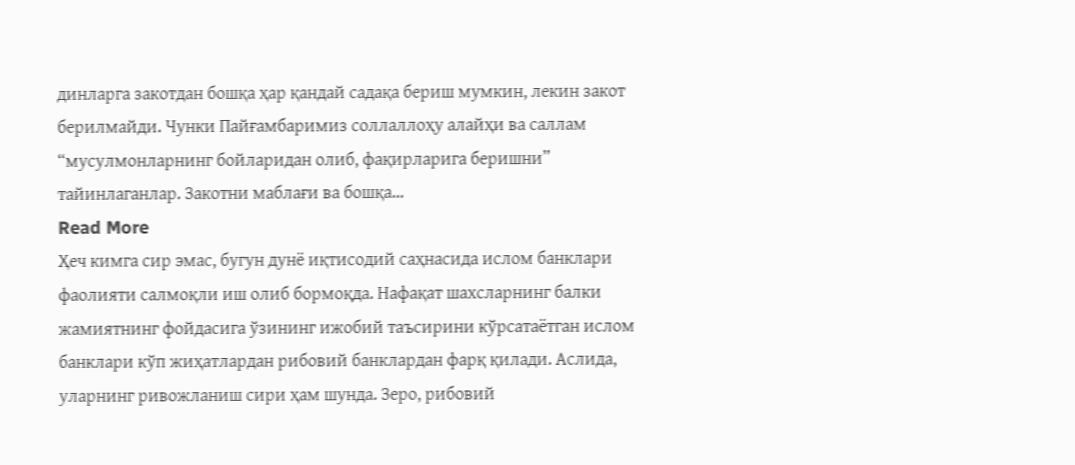динларга закотдан бошқа ҳар қандай садақа бериш мумкин, лекин закот берилмайди. Чунки Пайғамбаримиз соллаллоҳу алайҳи ва саллам “мусулмонларнинг бойларидан олиб, фақирларига беришни” тайинлаганлар. Закотни маблағи ва бошқа...
Read More
Ҳеч кимга сир эмас, бугун дунё иқтисодий саҳнасида ислом банклари фаолияти салмоқли иш олиб бормоқда. Нафақат шахсларнинг балки жамиятнинг фойдасига ўзининг ижобий таъсирини кўрсатаётган ислом банклари кўп жиҳатлардан рибовий банклардан фарқ қилади. Аслида, уларнинг ривожланиш сири ҳам шунда. Зеро, рибовий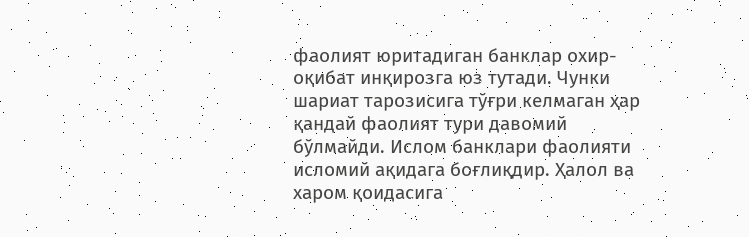фаолият юритадиган банклар охир-оқибат инқирозга юз тутади. Чунки шариат тарозисига тўғри келмаган ҳар қандай фаолият тури давомий бўлмайди. Ислом банклари фаолияти исломий ақидага боғлиқдир. Ҳалол ва харом қоидасига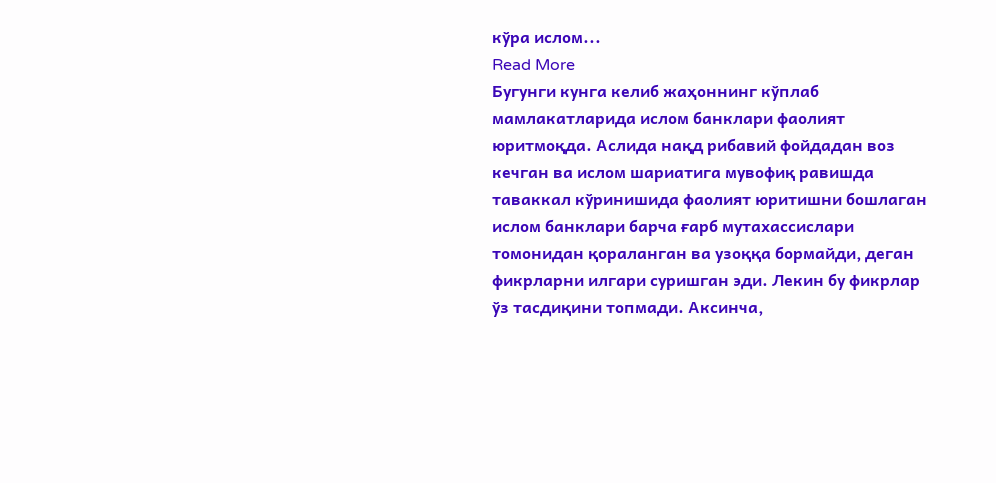кўра ислом...
Read More
Бугунги кунга келиб жаҳоннинг кўплаб мамлакатларида ислом банклари фаолият юритмоқда. Аслида нақд рибавий фойдадан воз кечган ва ислом шариатига мувофиқ равишда таваккал кўринишида фаолият юритишни бошлаган ислом банклари барча ғарб мутахассислари томонидан қораланган ва узоққа бормайди, деган фикрларни илгари суришган эди. Лекин бу фикрлар ўз тасдиқини топмади. Аксинча,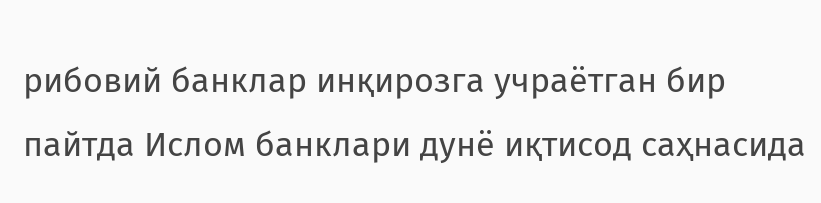рибовий банклар инқирозга учраётган бир пайтда Ислом банклари дунё иқтисод саҳнасида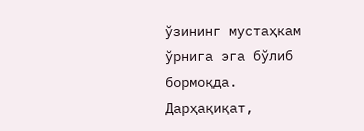ўзининг мустаҳкам ўрнига эга бўлиб бормоқда. Дарҳақиқат,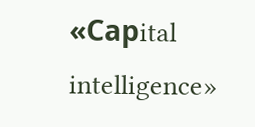«Сарital intelligence»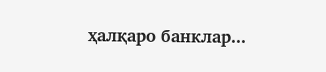ҳалқаро банклар...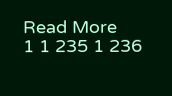Read More
1 1 235 1 236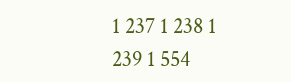1 237 1 238 1 239 1 554